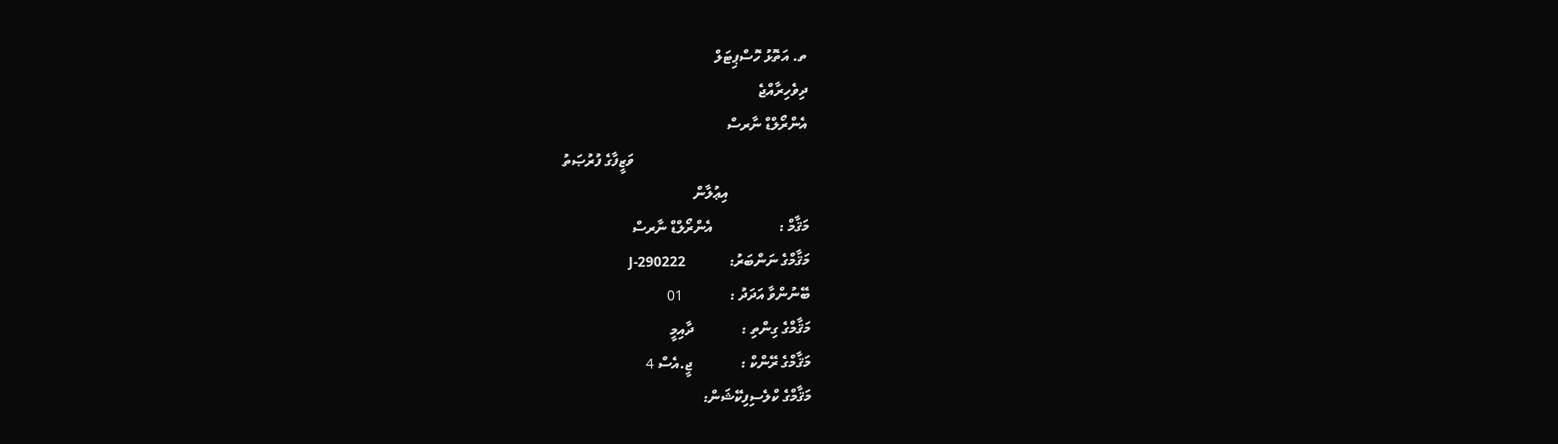ތ. އަތޮޅު ހޮސްޕިޓަލް
ދިވެހިރާއްޖެ
އެންރޯލްޑް ނާރސް
                                                ވަޒީފާގެ ފުރުޞަތު
                      އިޢުލާން
މަޤާމް :                  އެންރޯލްޑް ނާރސް
މަޤާމްގެ ނަންބަރު:            J-290222
ބޭނުންވާ އަދަދު :             01
މަޤާމްގެ ގިންތި :             ދާއިމީ
މަޤާމްގެ ރޭންކް :             ޖީ.އެސް 4
މަޤާމްގެ ކްލެސިފިކޭޝަން: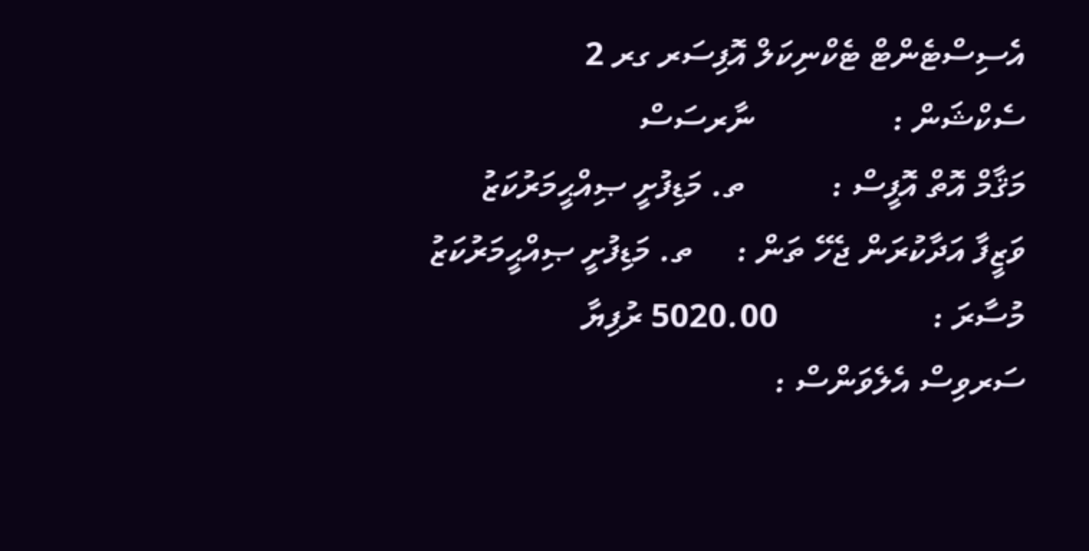އެސިސްޓެންޓް ޓެކްނިކަލް އޮފިސަރ ގރ 2
ސެކްޝަން :                ނާރސަސް
މަޤާމް އޮތް އޮފީސް :          ތ. މަޑިފުށީ ޞިއްޙީމަރުކަޒު
ވަޒީފާ އަދާކުރަން ޖެހޭ ތަން :     ތ. މަޑިފުށީ ޞިއްޙީމަރުކަޒު
މުސާރަ :                  5020.00 ރުފިޔާ
ސަރވިސް އެލެވަންސް :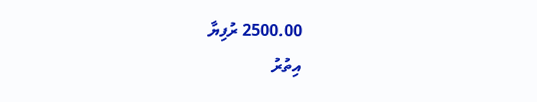2500.00 ރުފިޔާ
އިތުރު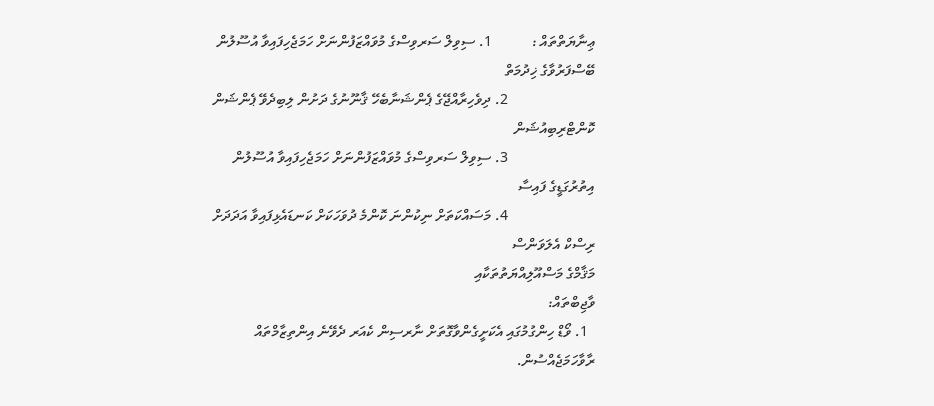ޢިނާޔަތްތައް :           1. ސިވިލް ސަރވިސްގެ މުވައްޒަފުންނަށް ހަމަޖެހިފައިވާ އުސޫލުން ބޭސްފަރުވާގެ ޚިދުމަތް
                        2. ދިވެހިރާއްޖޭގެ ޕެންޝަނާބެހޭ ޤާނޫނުގެ ދަށުން ލިބިދެވޭ ޕެންޝަން ކޮންޓްރިބިއުޝަން
                        3. ސިވިލް ސަރވިސްގެ މުވައްޒަފުންނަށް ހަމަޖެހިފައިވާ އުސޫލުން އިތުރުގަޑީގެ ފައިސާ
                        4. މަސައްކަތަށް ނިކުންނަ ކޮންމެ ދުވަހަކަށް ކަނޑައެޅިފައިވާ އަދަދަށް ރިސްކް އެލަވަންސް
މަޤާމްގެ މަސްއޫލިއްޔަތުތަކާއި
ވާޖިބްތައް:
  1. ވޯޑް ހިންގުމުގައި އެކަށީގެންވާގޮތަށް ނާރސިން ކެއަރ ދެވޭނެ އިންތިޒާމްތައް ރާވާހަމަޖެއްސުން.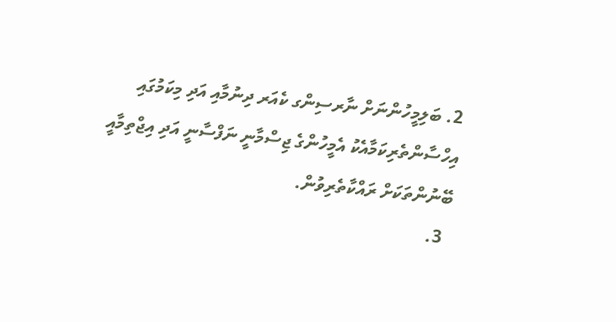2. ބަލިމީހުންނަށް ނާރސިންގ ކެއަރ ދިނުމާއި އަދި މިކަމުގައި އިހްސާންތެރިކަމާއެކު އެމީހުންގެ ޖިސްމާނީ ނަފްސާނީ އަދި އިޖްތިމާއީ ބޭނުންތަކަށް ރައްކާތެރިވުން.
  3.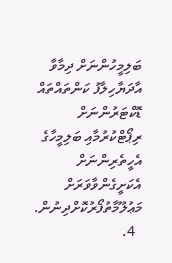ބަލިމީހުންނަށް ދިމާވާ އާދަޔާހިލާފު ކަންތައްތައް ޑޮކްޓަރުންނަށް ރިޕޯޓްކުރުމާއި ބަލިމީހާގެ އެހީތެރިންނަށް އެކަށީގެންވާވަރަށް މަޢުލޫމާތުފޯރުކޮށްދިނުން.
  4.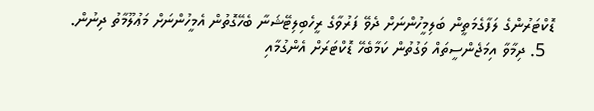ޑޮކްޓަރުންގެ ލަފާގެމަތީން ބަލިމީހުންނަށް ދެވޭ ފަރުވާގެ ރީހެބިލިޓޭޝަނާ ބެހޭގޮތުން އެމީހުންނަށް މަޢުލޫމާތު ދިނުން.
  5. ދިމާވާ އިމަޖެންސީތައް ވަގުތުން ކަމާބެހޭ ޑޮކްޓަރަށް އެންގުމާއި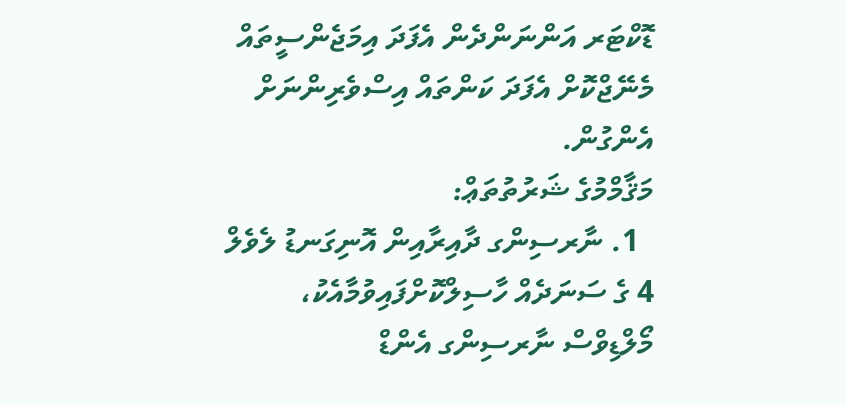ޑޮކްޓަރ އަންނަންދެން އެފަދަ އިމަޖެންސީތައް މެނޭޖްކޮށް އެފަދަ ކަންތައް އިސްވެރިންނަށް އެންގުން.
މަޤާމްމުގެ ޝަރުތުތަޢް:
  1. ނާރސިންގ ދާއިރާއިން އޮނިގަނޑު ލެވެލް 4 ގެ ސަނަދެއް ހާސިލްކޮށްފައިވުމާއެކު، މޯލްޑިވްސް ނާރސިންގ އެންޑް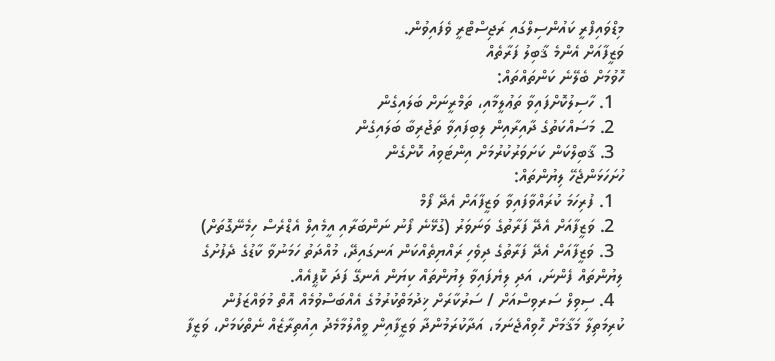މިޑްވައިފްރީ ކައުންސިލްގައި ރަޖިސްޓްރީ ވެފައިވުން.
ވަޒީފާއަށް އެންމެ ޤާބިލު ފަރާތެއް
ހޮވުމަށް ބެލޭނެ ކަންތައްތައް:
  1. ހާސިލުކޮށްފައިވާ ތަޢުލީމާއި، ތަމްރީނަށް ބަލައިގެން
  2. މަސައްކަތުގެ ދާއިރާއިން ލިބިފައިވާ ތަޖުރިބާ ބަލައިގެން
  3. ޤާބިލްކަން ކަށަވަރުކުރުމަށް އިންޓަވިއު ކޮށްގެން
ހުށަހަޅަންޖެހޭ ލިޔުންތައް:
  1. ފުރިހަމަ ކުރައްވާފައިވާ ވަޒީފާއަށް އެދޭ ފޯމް
  2. ވަޒީފާއަށް އެދޭ ފަރާތުގެ ވަނަވަރު (ގުޅޭނެ ފޯނު ނަންބަރާއި އީމެއިލް އެޑްރެސް ހިމެނޭގޮތަށް)
  3. ވަޒީފާއަށް އެދޭ ފަރާތުގެ ދިވެހި ރައްޔިތެއްކަން އަނގައިދޭ، މުއްދަތު ހަމަނުވާ ކާޑުގެ ދެފުށުގެ  ލިޔުންތައް ފެންނަ، އަދި ލިޔެފައިވާ ލިޔުންތައް ކިޔަން އެނގޭ ފަދަ ކޮޕީއެއް.
  4. ސިވިލް ސަރވިސްއަށް / ސަރުކާރަށް ޚިދުމަތްކުރުމުގެ އެއްބަސްވުމެއް އޮތް މުވައްޒަފުން ކުރިމަތިލާ މަޤާމަށް ހޮވިއްޖެނަމަ، އަދާކުރަމުންދާ ވަޒީފާއިން ވީއްލުމާމެދު އިއުތިރާޒެއް ނެތްކަމަށް، ވަޒީފާ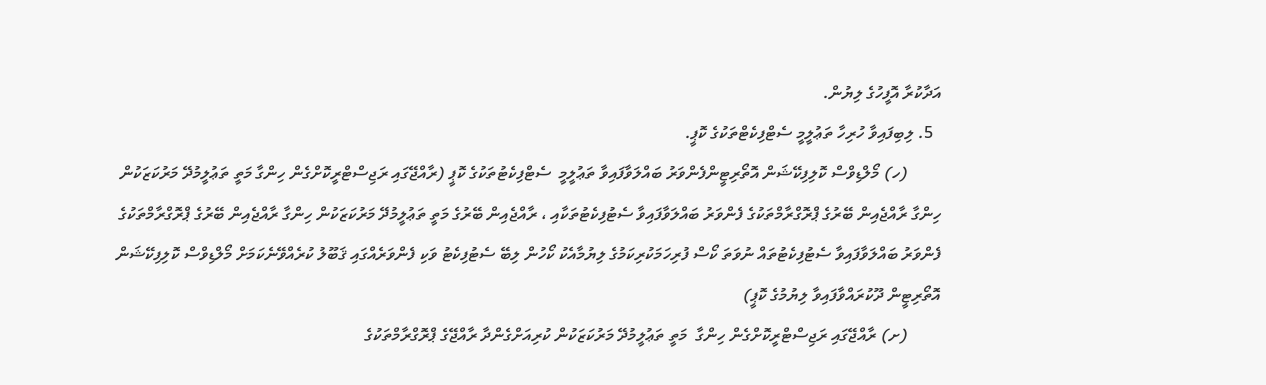އަދާކުރާ އޮފީހުގެ ލިޔުން.
  5. ލިބިފައިވާ ހުރިހާ ތަޢުލީމީ ސެޓްފިކެޓްތަކުގެ ކޮޕީ.
        (ހ) މޯލްޑިވްސް ކޮލިފިކޭޝަން އޮތޯރިޓީންފެންވަރު ބައްލަވާފައިވާ ތަޢުލީމީ  ސެޓްފިކެޓުތަކުގެ ކޮޕީ (ރާއްޖޭގައި ރަޖިސްޓްރީކޮށްގެން ހިންގާ މަތީ ތަޢުލީމުދޭ މަރުކަޒަކުން ހިންގާ ރާއްޖެއިން ބޭރުގެ ޕްރޮގްރާމްތަކުގެ ފެންވަރު ބައްލަވާފައިވާ ސެޓުފިކެޓުތަކާއި ، ރާއްޖެއިން ބޭރުގެ މަތީ ތަޢުލީމުދޭ މަރުކަޒަކުން ހިންގާ ރާއްޖެއިން ބޭރުގެ ޕްރޮގްރާމްތަކުގެ ފެންވަރު ބައްލަވާފައިވާ ސެޓުފިކެޓުތައް ނުވަތަ ކޯސް ފުރިހަމަކުރިކަމުގެ ލިޔުމާއެކު ކޯހުން ލިބޭ ސެޓުފިކެޓު ވަކި ފެންވަރެއްގައި ޤަބޫލު ކުރެއްވޭނެކަމަށް މޯލްޑިވްސް ކޮލިފިކޭޝަން އޮތޯރިޓީން ދޫކުރައްވާފައިވާ ލިޔުމުގެ ކޮޕީ)
        (ށ) ރާއްޖޭގައި ރަޖިސްޓްރީކޮށްގެން ހިންގާ  މަތީ ތަޢުލީމުދޭ މަރުކަޒަކުން ކުރިއަށްގެންދާ ރާއްޖޭގެ ޕްރޮގްރާމްތަކުގެ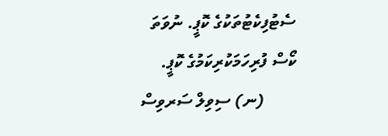ސެޓުފިކެޓުތަކުގެ ކޮޕީ. ނުވަތަ ކޯސް ފުރިހަމަކުރިކަމުގެ ކޮޕީ.
        (ނ) ސިވިލް ސަރވިސް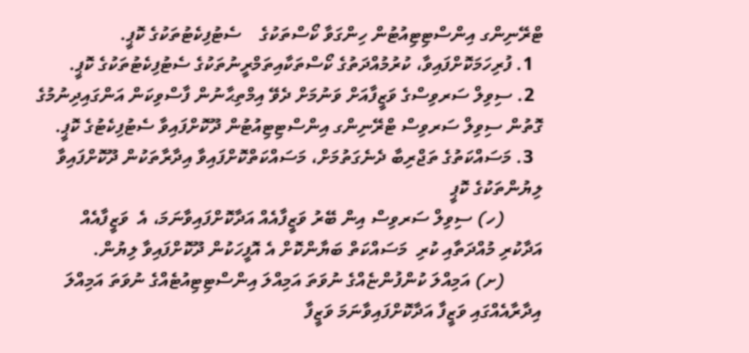ޓްރޭނިންގ އިންސްޓިޓިއުޓުން ހިންގަވާ ކޯސްތަކުގެ    ސެޓުފިކެޓުތަކުގެ ކޮޕީ.
  1. ފުރިހަމަކޮށްފައިވާ، ކުރުމުއްދަތުގެ ކޯސްތަކާއިތަމްރީނުތަކުގެ ސެޓުފިކެޓުތަކުގެ ކޮޕީ.
  2. ސިވިލް ސަރވިސްގެ ވަޒީފާއަށް ވަނުމަށް ދެވޭ އިމްތިޙާނުން ފާސްވިކަން އަންގައިދިނުމުގެ ގޮތުން ސިވިލް ސަރވިސް ޓްރޭނިންގ އިންސްޓިޓިއުޓުން ދޫކޮށްފައިވާ ސެޓުފިކެޓުގެ ކޮޕީ.
  3. މަސައްކަތުގެ ތަޖްރިބާ ދެނެގަތުމަށް، މަސައްކަތްކޮށްފައިވާ އިދާރާތަކުން ދޫކޮށްފައިވާ ލިޔުންތަކުގެ ކޮޕީ
        (ހ) ސިވިލް ސަރވިސް އިން ބޭރު ވަޒީފާއެއް އަދާކޮށްފައިވާނަމަ، އެ  ވަޒީފާއެއް އަދާކުރި މުއްދަތާއި ކުރި  މަސައްކަތް ބަޔާންކޮށް އެ އޮފީހަކުން ދޫކޮށްފައިވާ ލިޔުން.
        (ށ) އަމިއްލަ ކުންފުންޏެއްގެ ނުވަތަ އަމިއްލަ އިންސްޓިޓިއުޓެއްގެ ނުވަތަ އަމިއްލަ އިދާރާއެއްގައި ވަޒީފާ އަދާކޮށްފައިވާނަމަ ވަޒީފާ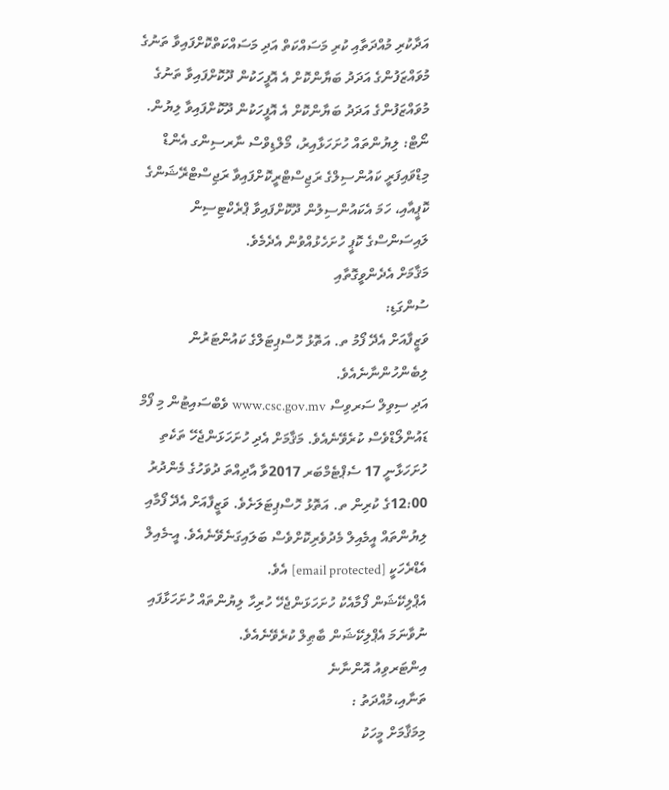އަދާކުރި މުއްދަތާއި ކުރި މަސައްކަތް އަދި މަސައްކަތްކޮށްފައިވާ ތަނުގެ މުވައްޒަފުންގެ އަދަދު ބަޔާންކޮށް އެ އޮފީހަކުން ދޫކޮށްފައިވާ ތަނުގެ މުވައްޒަފުންގެ އަދަދު ބަޔާންކޮށް އެ އޮފީހަކުން ދޫކޮށްފައިވާ ލިޔުން.
ނޯޓް: ލިޔުންތައް ހުށަހަޅާއިރު، މޯލްޑިވްސް ނާރސިންގ އެންޑް މިޑްވައިފަރީ ކައުންސިލްގެ ރަޖިސްޓްރީކޮށްފައިވާ ރަޖިސްޓްރޭޝަންގެ ކޮޕީއާއި، ހަމަ އެކައުންސިލުން ދޫކޮށްފައިވާ ޕްރެކްޓިސިން ލައިސަންސްގެ ކޮޕީ ހުށަހެޅުއްވުން އެދެމެވެ.
މަޤާމަށް އެދެންވީގޮތާއި
ސުންގަޑި:
ވަޒީފާއަށް އެދޭ ފޯމު ތ. އަތޮޅު ހޮސްޕިޓަލްގެ ކައުންޓަރުން ލިބެންހުންނާނެއެވެ.
އަދި ސިވިލް ސަރވިސް www.csc.gov.mv ވެބްސައިޓުން މި ފޯމް ޑައުންލޯޑްވެސް ކުރެވޭނެއެވެ. މަޤާމަށް އެދި ހުށަހަޅަންޖެހޭ ތަކެތި ހުށަހަޅާނީ 17 ސެޕްޓެމްބަރ 2017ވާ އާދިއްތަ ދުވަހުގެ މެންދުރު 12:00ގެ ކުރިން ތ. އަތޮޅު ހޮސްޕިޓަލަށެވެ. ވަޒީފާއަށް އެދޭ ފޯމާއި ލިޔުންތައް އީމެއިލް މެދުވެރިކޮށްވެސް ބަލައިގަނެވޭނެއެވެ. އީ-މެއިލް އެޑްރެހަކީ [email protected] އެވެ.
އެޕްލިކޭޝަން ފޯމާއެކު ހުށަހަޅަންޖެހޭ ހުރިހާ ލިޔުންތައް ހުށަހަޅާފައި ނުވާނަމަ އެޕްލިކޭޝަން ބާޠިލް ކުރެވޭނެއެވެ.
އިންޓަރވިއު އޮންނާނެ
ތަނާއި،މުއްދަތު :
މިމަޤާމަށް މީހަކު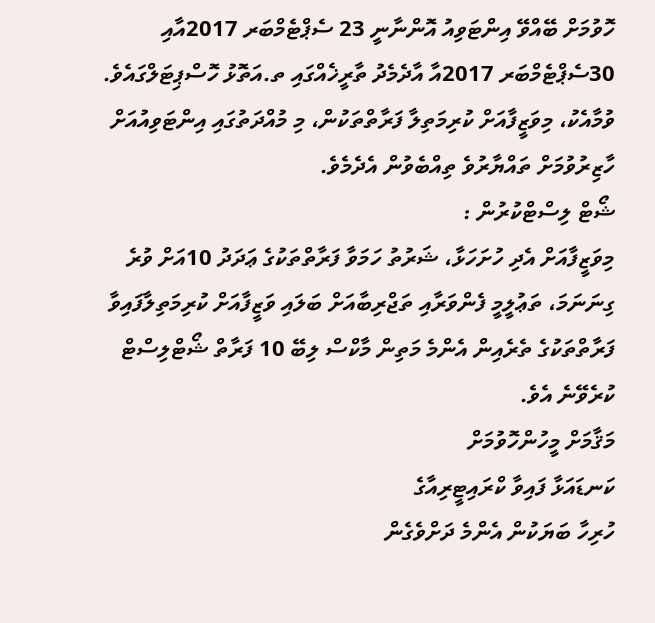ހޮވުމަށް ބޭއްވޭ އިންޓަވިއު އޮންނާނީ 23 ސެޕްޓެމްބަރ 2017އާއި 30ސެޕްޓެމްބަރ 2017އާ އާދެމެދު ތާރީޚެއްގައި ތ.އަތޮޅު ހޮސްޕިޓަލްގައެވެ. ވުމާއެކު، މިވަޒީފާއަށް ކުރިމަތިލާ ފަރާތްތަކުން، މި މުއްދަތުގައި އިންޓަވިއުއަށް ހާޒިރުވުމަށް ތައްޔާރުވެ ތިއްބެވުން އެދެމެވެ.
ޝޯޓް ލިސްޓްކުރުން :
މިވަޒީފާއަށް އެދި ހުށަހަޅާ، ޝަރުތު ހަމަވާ ފަރާތްތަކުގެ ޢަދަދު 10އަށް ވުރެ ގިނަނަމަ، ތަޢުލީމީ ފެންވަރާއި ތަޖްރިބާއަށް ބަލައި ވަޒީފާއަށް ކުރިމަތިލާފައިވާ ފަރާތްތަކުގެ ތެރެއިން އެންމެ މަތިން މާކްސް ލިބޭ 10 ފަރާތް ޝޯޓްލިސްޓް ކުރެވޭނެ އެވެ.
މަޤާމަށް މީހުންހޮވުމަށް
ކަނޑައަޅާ ފައިވާ ކްރައިޓީރިއާގެ
ހުރިހާ ބަޔަކުން އެންމެ ދަށްވެގެން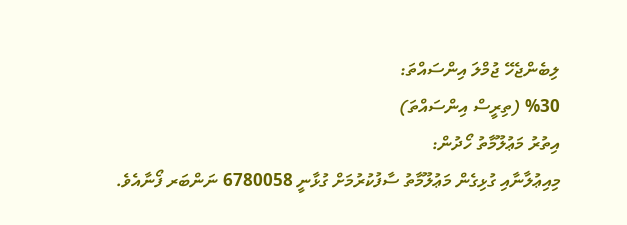ލިބެންޖެހޭ ޖުމްލަ އިންސައްތަ:
%30 (ތިރީސް އިންސައްތަ)
އިތުރު މަޢުލޫމާތު ހޯދުން:
މިއިޢުލާނާއި ގުޅިގެން މަޢުލޫމާތު ސާފުކުރުމަށް ގުޅާނީ 6780058 ނަންބަރ ފޯނާއެވެ.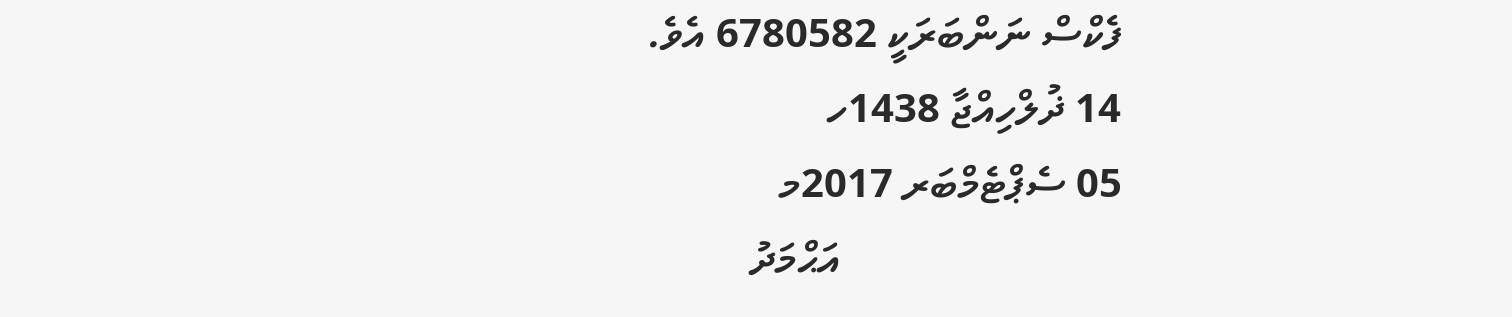ފެކްސް ނަންބަރަކީ 6780582 އެވެ.
14 ޛުލްހިއްޖާ 1438ހ
05 ސެޕްޓެމްބަރ 2017މ
                           އަޙްމަދު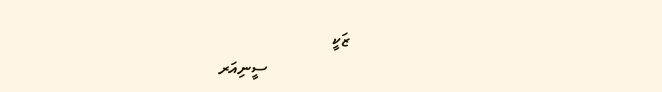ޒަކީ
                    ސީނިއަރ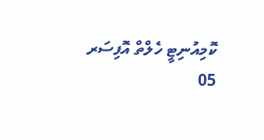ކޮމިއުނިޓީ ހެލްތް އޮފިސަރ
05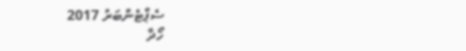ސެޕްޓެންބަރު 2017
ހޯދާ